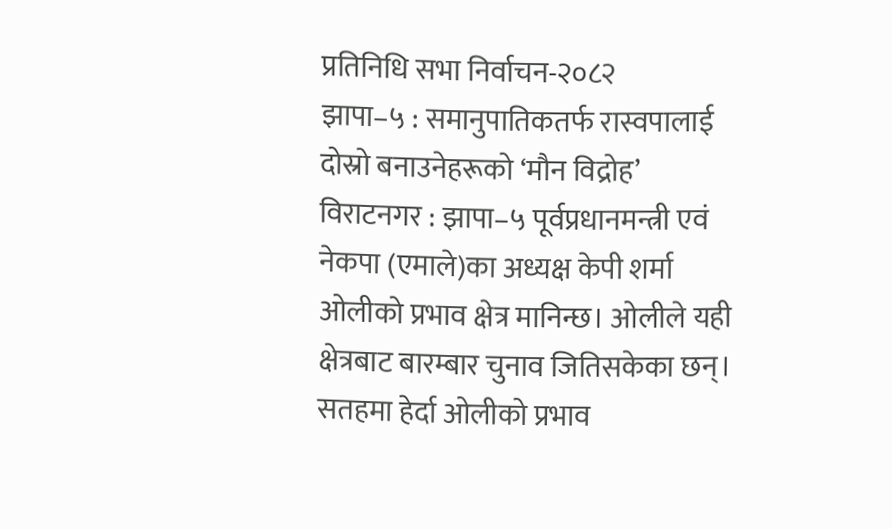प्रतिनिधि सभा निर्वाचन-२०८२
झापा–५ : समानुपातिकतर्फ रास्वपालाई दोस्रो बनाउनेहरूको ‘मौन विद्रोह’
विराटनगर : झापा–५ पूर्वप्रधानमन्त्री एवं नेकपा (एमाले)का अध्यक्ष केपी शर्मा ओलीको प्रभाव क्षेत्र मानिन्छ। ओलीले यही क्षेत्रबाट बारम्बार चुनाव जितिसकेका छन्। सतहमा हेर्दा ओलीको प्रभाव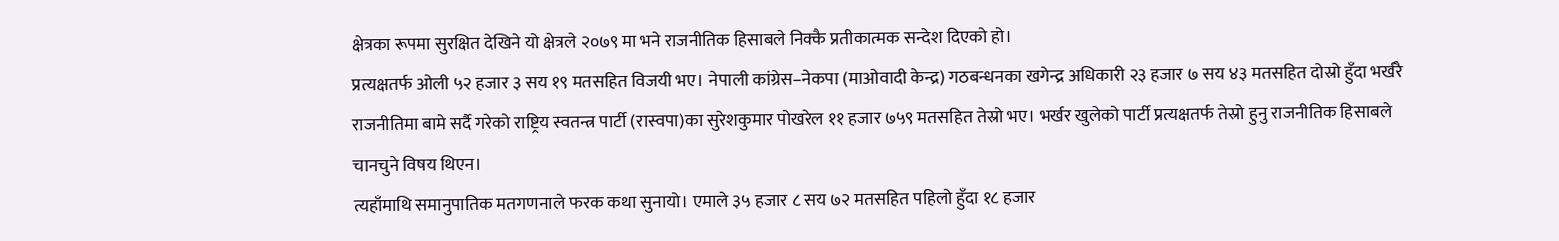क्षेत्रका रूपमा सुरक्षित देखिने यो क्षेत्रले २०७९ मा भने राजनीतिक हिसाबले निक्कै प्रतीकात्मक सन्देश दिएको हो।
प्रत्यक्षतर्फ ओली ५२ हजार ३ सय १९ मतसहित विजयी भए। नेपाली कांग्रेस–नेकपा (माओवादी केन्द्र) गठबन्धनका खगेन्द्र अधिकारी २३ हजार ७ सय ४३ मतसहित दोस्रो हुँदा भर्खरै राजनीतिमा बामे सर्दै गरेको राष्ट्रिय स्वतन्त्र पार्टी (रास्वपा)का सुरेशकुमार पोखरेल ११ हजार ७५९ मतसहित तेस्रो भए। भर्खर खुलेको पार्टी प्रत्यक्षतर्फ तेस्रो हुनु राजनीतिक हिसाबले चानचुने विषय थिएन।
त्यहाँमाथि समानुपातिक मतगणनाले फरक कथा सुनायो। एमाले ३५ हजार ८ सय ७२ मतसहित पहिलो हुँदा १८ हजार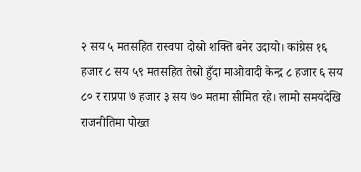२ सय ५ मतसहित रास्वपा दोस्रो शक्ति बनेर उदायो। कांग्रेस १६ हजार ८ सय ५९ मतसहित तेस्रो हुँदा माओवादी केन्द्र ८ हजार ६ सय ८० र राप्रपा ७ हजार ३ सय ७० मतमा सीमित रहे। लामो समयदेखि राजनीतिमा पोख्त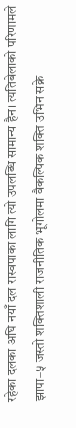रहेका दलका अघि नयाँ दल रास्वपाका लागि त्यो उपलब्धि सामान्य हैन। त्यतिबेलाको परिणामले झापा–५ जस्तो शक्तिशाली राजनीतिक भूगोलमा वैकल्पिक शक्ति उभिन सक्ने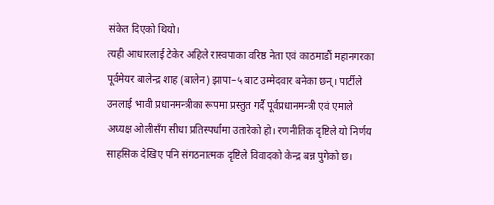संकेत दिएको थियो।
त्यही आधारलाई टेकेर अहिले रास्वपाका वरिष्ठ नेता एवं काठमाडौं महानगरका पूर्वमेयर बालेन्द्र शाह (बालेन) झापा–५ बाट उम्मेदवार बनेका छन्। पार्टीले उनलाई भावी प्रधानमन्त्रीका रूपमा प्रस्तुत गर्दै पूर्वप्रधानमन्त्री एवं एमाले अध्यक्ष ओलीसँग सीधा प्रतिस्पर्धामा उतारेको हो। रणनीतिक दृष्टिले यो निर्णय साहसिक देखिए पनि संगठनात्मक दृष्टिले विवादको केन्द्र बन्न पुगेको छ।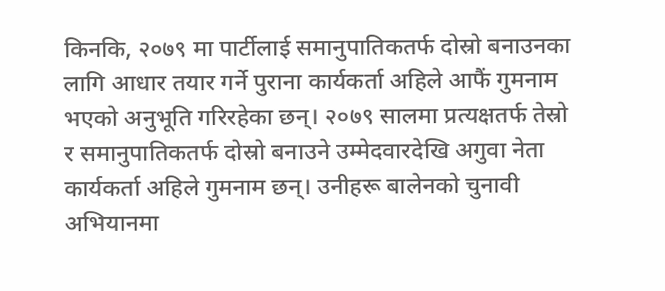किनकि, २०७९ मा पार्टीलाई समानुपातिकतर्फ दोस्रो बनाउनका लागि आधार तयार गर्ने पुराना कार्यकर्ता अहिले आफैं गुमनाम भएको अनुभूति गरिरहेका छन्। २०७९ सालमा प्रत्यक्षतर्फ तेस्रो र समानुपातिकतर्फ दोस्रो बनाउने उम्मेदवारदेखि अगुवा नेता कार्यकर्ता अहिले गुमनाम छन्। उनीहरू बालेनको चुनावी अभियानमा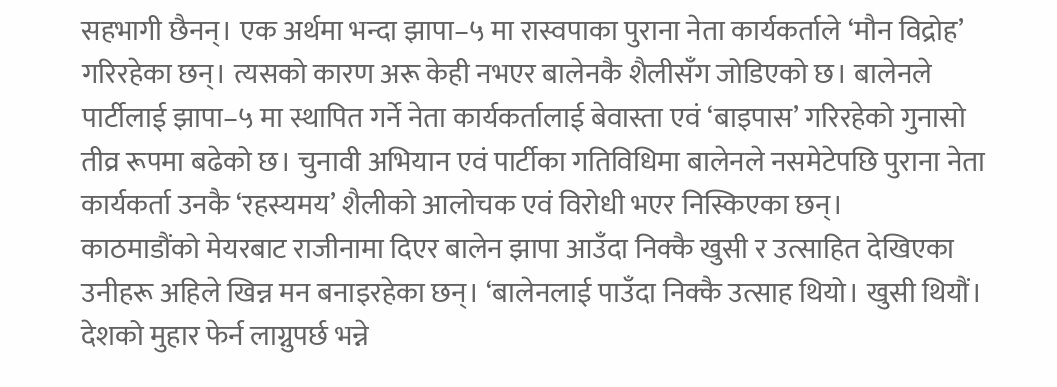सहभागी छैनन्। एक अर्थमा भन्दा झापा–५ मा रास्वपाका पुराना नेता कार्यकर्ताले ‘मौन विद्रोह’ गरिरहेका छन्। त्यसको कारण अरू केही नभएर बालेनकै शैलीसँग जोडिएको छ। बालेनले पार्टीलाई झापा–५ मा स्थापित गर्ने नेता कार्यकर्तालाई बेवास्ता एवं ‘बाइपास’ गरिरहेको गुनासो तीव्र रूपमा बढेको छ। चुनावी अभियान एवं पार्टीका गतिविधिमा बालेनले नसमेटेपछि पुराना नेता कार्यकर्ता उनकै ‘रहस्यमय’ शैलीको आलोचक एवं विरोधी भएर निस्किएका छन्।
काठमाडौंको मेयरबाट राजीनामा दिएर बालेन झापा आउँदा निक्कै खुसी र उत्साहित देखिएका उनीहरू अहिले खिन्न मन बनाइरहेका छन्। ‘बालेनलाई पाउँदा निक्कै उत्साह थियो। खुसी थियौं। देशको मुहार फेर्न लाग्नुपर्छ भन्ने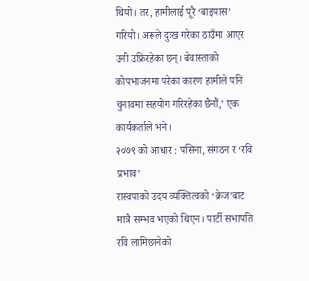थियो। तर, हामीलाई पूरै ‘बाइपास’ गरियो। अरूले दुःख गरेका ठाउँमा आएर उनी उफ्रिरहेका छन्। बेवास्ताको कोपभाजनमा परेका कारण हामीले पनि चुनावमा सहयोग गरिरहेका छैनौं,’ एक कार्यकर्ताले भने।
२०७९ को आधार : पसिना, संगठन र ‘रवि प्रभाव’
रास्वपाको उदय व्यक्तित्वको ‘क्रेज’बाट मात्रै सम्भव भएको थिएन। पार्टी सभापति रवि लामिछानेको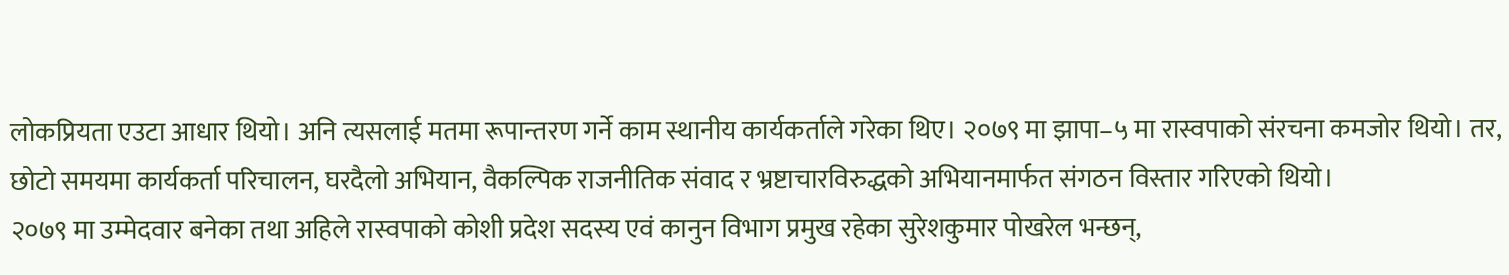लोकप्रियता एउटा आधार थियो। अनि त्यसलाई मतमा रूपान्तरण गर्ने काम स्थानीय कार्यकर्ताले गरेका थिए। २०७९ मा झापा–५ मा रास्वपाको संरचना कमजोर थियो। तर, छोटो समयमा कार्यकर्ता परिचालन, घरदैलो अभियान, वैकल्पिक राजनीतिक संवाद र भ्रष्टाचारविरुद्धको अभियानमार्फत संगठन विस्तार गरिएको थियो।
२०७९ मा उम्मेदवार बनेका तथा अहिले रास्वपाको कोशी प्रदेश सदस्य एवं कानुन विभाग प्रमुख रहेका सुरेशकुमार पोखरेल भन्छन्,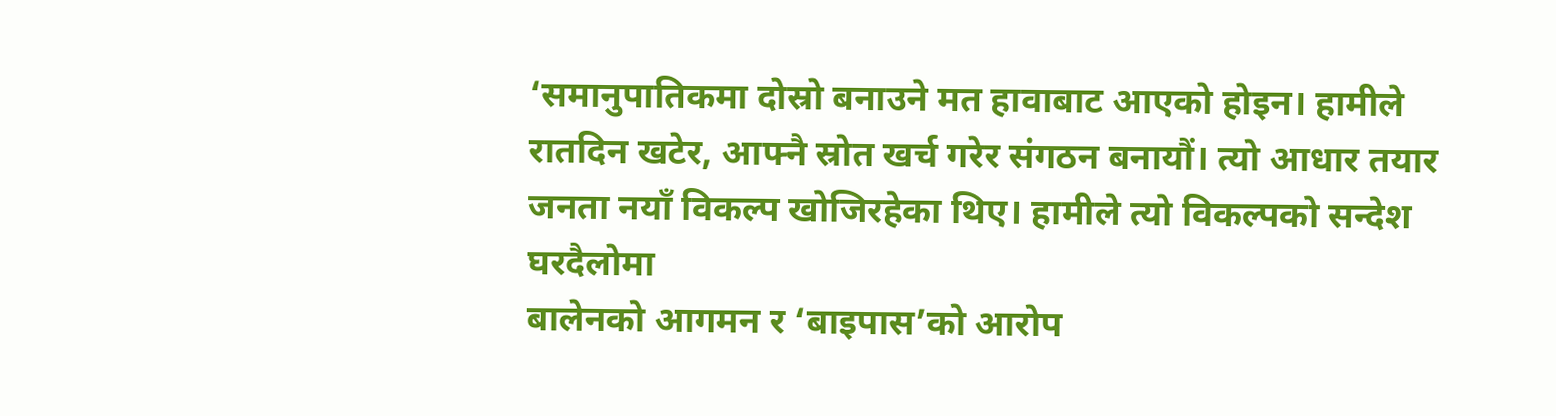‘समानुपातिकमा दोस्रो बनाउने मत हावाबाट आएको होइन। हामीले रातदिन खटेर, आफ्नै स्रोत खर्च गरेर संगठन बनायौं। त्यो आधार तयार जनता नयाँ विकल्प खोजिरहेका थिए। हामीले त्यो विकल्पको सन्देश घरदैलोमा
बालेनको आगमन र ‘बाइपास’को आरोप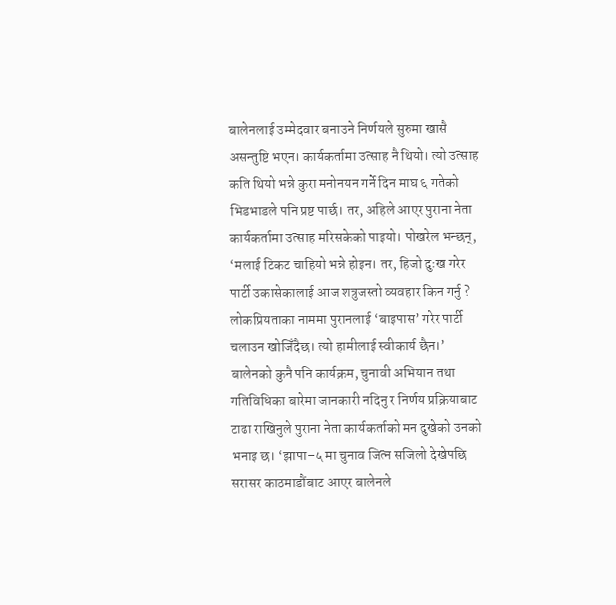बालेनलाई उम्मेदवार बनाउने निर्णयले सुरुमा खासै असन्तुष्टि भएन। कार्यकर्तामा उत्साह नै थियो। त्यो उत्साह कति थियो भन्ने कुरा मनोनयन गर्ने दिन माघ ६ गतेको भिडभाडले पनि प्रष्ट पार्छ। तर, अहिले आएर पुराना नेता कार्यकर्तामा उत्साह मरिसकेको पाइयो। पोखरेल भन्छन्, ‘मलाई टिकट चाहियो भन्ने होइन। तर, हिजो दुःख गरेर पार्टी उकासेकालाई आज शत्रुजस्तो व्यवहार किन गर्नु ? लोकप्रियताका नाममा पुरानलाई ‘बाइपास’ गरेर पार्टी चलाउन खोजिँदैछ। त्यो हामीलाई स्वीकार्य छैन।’
बालेनको कुनै पनि कार्यक्रम, चुनावी अभियान तथा गतिविधिका बारेमा जानकारी नदिनु र निर्णय प्रक्रियाबाट टाढा राखिनुले पुराना नेता कार्यकर्ताको मन दुखेको उनको भनाइ छ। ‘झापा–५ मा चुनाव जित्न सजिलो देखेपछि सरासर काठमाडौंबाट आएर बालेनले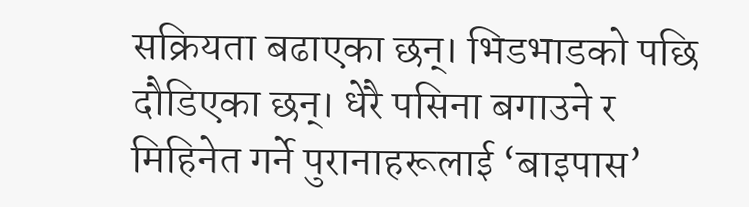सक्रियता बढाएका छन्। भिडभाडको पछि दौडिएका छन्। धेरै पसिना बगाउने र मिहिनेत गर्ने पुरानाहरूलाई ‘बाइपास’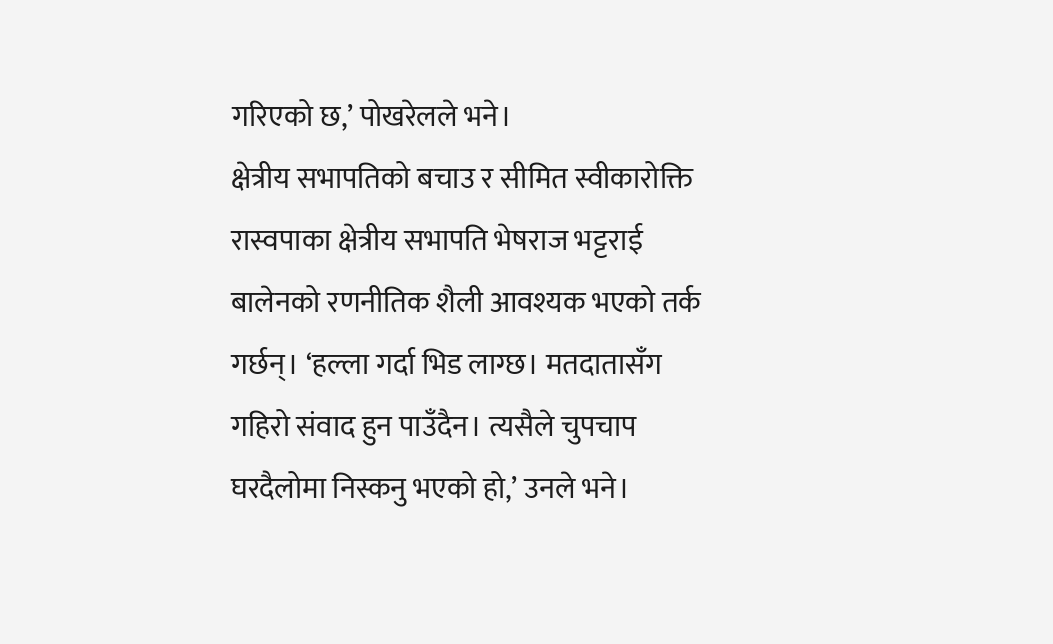गरिएको छ,’ पोखरेलले भने।
क्षेत्रीय सभापतिको बचाउ र सीमित स्वीकारोक्ति
रास्वपाका क्षेत्रीय सभापति भेषराज भट्टराई बालेनको रणनीतिक शैली आवश्यक भएको तर्क गर्छन्। ‘हल्ला गर्दा भिड लाग्छ। मतदातासँग गहिरो संवाद हुन पाउँदैन। त्यसैले चुपचाप घरदैलोमा निस्कनु भएको हो,’ उनले भने।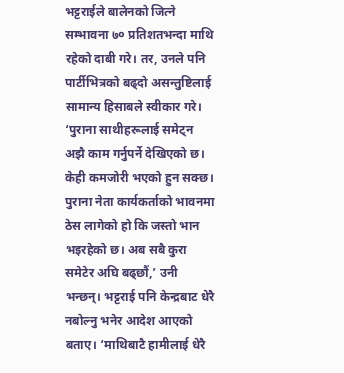भट्टराईले बालेनको जित्ने सम्भावना ७० प्रतिशतभन्दा माथि रहेको दाबी गरे। तर, उनले पनि पार्टीभित्रको बढ्दो असन्तुष्टिलाई सामान्य हिसाबले स्वीकार गरे।
‘पुराना साथीहरूलाई समेट्न अझै काम गर्नुपर्ने देखिएको छ। केही कमजोरी भएको हुन सक्छ। पुराना नेता कार्यकर्ताको भावनमा ठेस लागेको हो कि जस्तो भान भइरहेको छ। अब सबै कुरा समेटेर अघि बढ्छौं,’ उनी भन्छन्। भट्टराई पनि केन्द्रबाट धेरै नबोल्नु भनेर आदेश आएको बताए। ‘माथिबाटै हामीलाई धेरै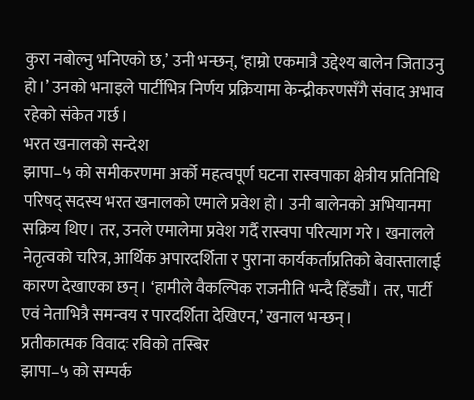कुरा नबोल्नु भनिएको छ,’ उनी भन्छन्, ‘हाम्रो एकमात्रै उद्देश्य बालेन जिताउनु हो।’ उनको भनाइले पार्टीभित्र निर्णय प्रक्रियामा केन्द्रीकरणसँगै संवाद अभाव रहेको संकेत गर्छ।
भरत खनालको सन्देश
झापा–५ को समीकरणमा अर्को महत्वपूर्ण घटना रास्वपाका क्षेत्रीय प्रतिनिधि परिषद् सदस्य भरत खनालको एमाले प्रवेश हो। उनी बालेनको अभियानमा सक्रिय थिए। तर, उनले एमालेमा प्रवेश गर्दै रास्वपा परित्याग गरे। खनालले नेतृत्वको चरित्र, आर्थिक अपारदर्शिता र पुराना कार्यकर्ताप्रतिको बेवास्तालाई कारण देखाएका छन्। ‘हामीले वैकल्पिक राजनीति भन्दै हिँड्यौं। तर, पार्टी एवं नेताभित्रै समन्वय र पारदर्शिता देखिएन,’ खनाल भन्छन्।
प्रतीकात्मक विवादः रविको तस्बिर
झापा–५ को सम्पर्क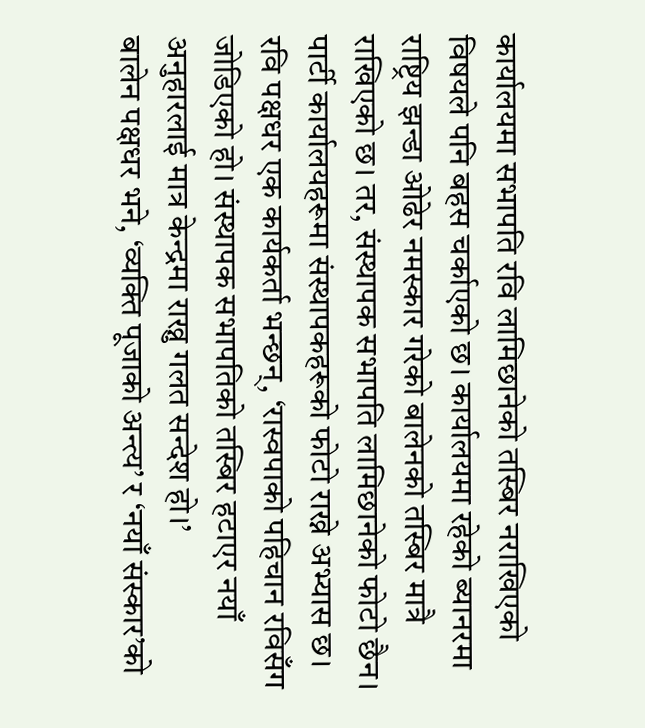कार्यालयमा सभापति रवि लामिछानेको तस्बिर नराखिएको विषयले पनि बहस चर्काएको छ। कार्यालयमा रहेको ब्यानरमा राष्ट्रिय झन्डा ओढेर नमस्कार गरेको बालेनको तस्बिर मात्रै राखिएको छ। तर, संस्थापक सभापति लामिछानेको फोटो छैन। पार्टी कार्यालयहरूमा संस्थापकहरूको फोटो राख्ने अभ्यास छ। रवि पक्षधर एक कार्यकर्ता भन्छन्, ‘रास्वपाको पहिचान रविसँग जोडिएको हो। संस्थापक सभापतिको तस्बिर हटाएर नयाँ अनुहारलाई मात्र केन्द्रमा राख्नु गलत सन्देश हो।’
बालेन पक्षधर भने, ‘व्यक्ति पूजाको अन्त्य’ र ‘नयाँ संस्कार’को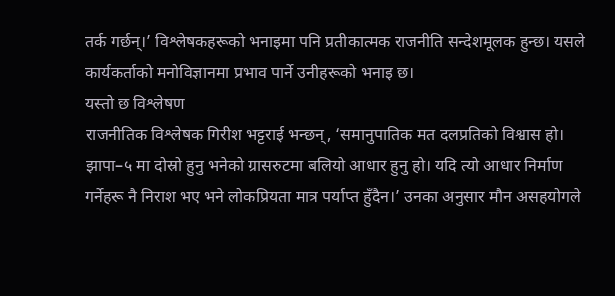तर्क गर्छन्।’ विश्लेषकहरूको भनाइमा पनि प्रतीकात्मक राजनीति सन्देशमूलक हुन्छ। यसले कार्यकर्ताको मनोविज्ञानमा प्रभाव पार्ने उनीहरूको भनाइ छ।
यस्तो छ विश्लेषण
राजनीतिक विश्लेषक गिरीश भट्टराई भन्छन्, ‘समानुपातिक मत दलप्रतिको विश्वास हो। झापा–५ मा दोस्रो हुनु भनेको ग्रासरुटमा बलियो आधार हुनु हो। यदि त्यो आधार निर्माण गर्नेहरू नै निराश भए भने लोकप्रियता मात्र पर्याप्त हुँदैन।’ उनका अनुसार मौन असहयोगले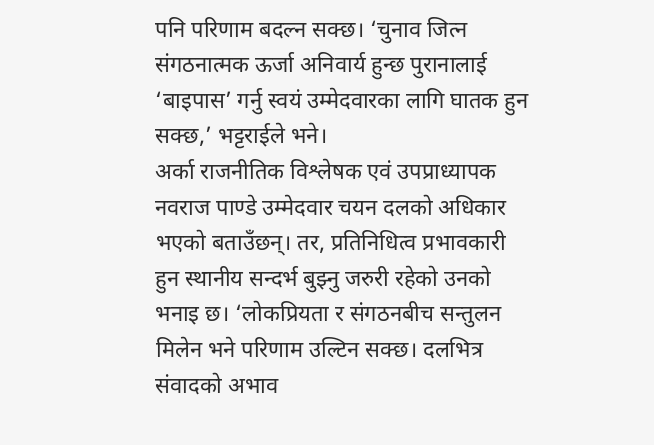पनि परिणाम बदल्न सक्छ। ‘चुनाव जित्न संगठनात्मक ऊर्जा अनिवार्य हुन्छ पुरानालाई ‘बाइपास’ गर्नु स्वयं उम्मेदवारका लागि घातक हुन सक्छ,’ भट्टराईले भने।
अर्का राजनीतिक विश्लेषक एवं उपप्राध्यापक नवराज पाण्डे उम्मेदवार चयन दलको अधिकार भएको बताउँछन्। तर, प्रतिनिधित्व प्रभावकारी हुन स्थानीय सन्दर्भ बुझ्नु जरुरी रहेको उनको भनाइ छ। ‘लोकप्रियता र संगठनबीच सन्तुलन मिलेन भने परिणाम उल्टिन सक्छ। दलभित्र संवादको अभाव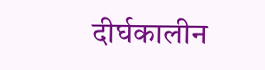दीर्घकालीन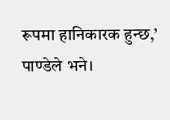रूपमा हानिकारक हुन्छ,’ पाण्डेले भने।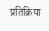प्रतिक्रिया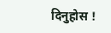दिनुहोस !